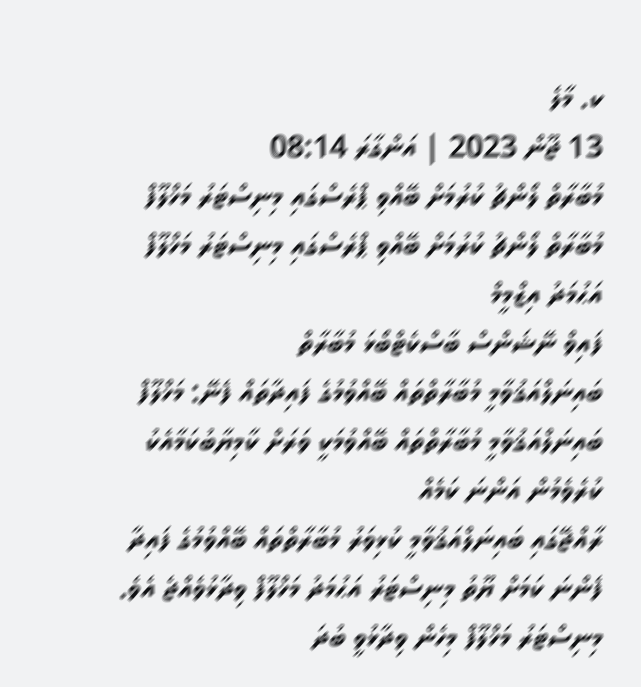ކ. މާލެ
13 ޖޫން 2023 | އަންގާރަ 08:14
މުބާރާތް ލޯންޗު ކުރުމަށް ބޭއްވި ޕްރެސްގައި މިނިސްޓަރު މަޚްލޫފް
މުބާރާތް ލޯންޗު ކުރުމަށް ބޭއްވި ޕްރެސްގައި މިނިސްޓަރު މަޚްލޫފް
އަޙުމަދު އިޒްމީމް
ފައިވް ނޭޝަންސް ބާސްކެޓްބޯޅަ މުބާރާތް
ބައިނަލްއަޤުވާމީ މުބާރާތްތައް ބޭއްވުމުގެ ފައިދާތައް ފެނޭ: މަޚްލޫފް
ބައިނަލްއަޤުވާމީ މުބާރާތްތައް ބޭއްވުމަކީ ވަރަށް ކާމިޔާބުކަމާއެކު ކުރެވެމުން އަންނަ ކަމެއް
ރާއްޖޭގައި ބައިނަލްއަޤުވާމީ ކުޅިވަރު މުބާރާތްތައް ބޭއްވުމުގެ ފައިދާ ފެންނަ ކަމަށް ޔޫތު މިނިސްޓަރު އަޙުމަދު މަޚްލޫފް ވިދާޅުވެއްޖެ އެވެ.
މިނިސްޓަރު މަޚްލޫފް މިހެން ވިދާޅުވީ ބުދަ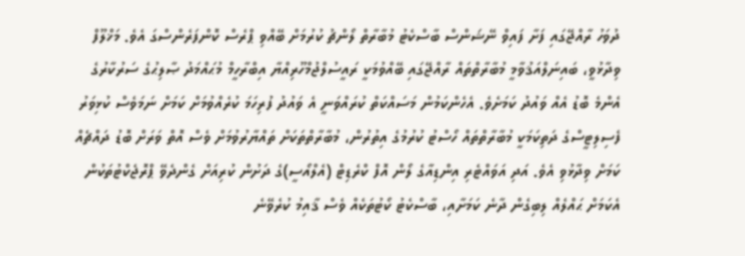ދުވަހު ރާއްޖޭގައި ފަށާ ފައިވް ނޭޝަންސް ބާސްކެޓު މުބާރާތް ލޯންޗު ކުރުމަށް ބޭއްވި ޕްރެސް ކޮންފަރެންސްގަ އެވެ. މަޚްލޫފް ވިދާޅުވީ، ބައިނަލްއަޤުވާމީ މުބާރާތްތައް ރާއްޖޭގައި ބޭއްވުމަކީ ރައީސުލްޖުމްހޫރިއްޔާ އިބްރާހީމް މުޙައްމަދު ޞާލިޙުގެ ސަރުކާރުގެ އެންމެ ބޮޑު އެއް ވައުދު ކަމަށެވެ. އެހެންކަމުން މަސައްކަތް ކުރައްވަނީ އެ ވައުދު ފުރިހަމަ ކުރެއްވުމަށް ކަމަށް ނަމަވެސް ކުޅިވަރު ފެސިލިޓީސްގެ ދަތިކަމަކީ މުބާރާތްތައް ހޯސްޓު ކުރުމުގެ އިތުރުން، މުބާރާތްތަކަށް ތައްޔާރުވުމަށް ވެސް އޮތް ވަރަށް ބޮޑު ދައްޗެއް ކަމަށް ވިދާޅުވި އެވެ. އަދި އަވައްޓެރި އިންޑިއާގެ ލޯން އޮފް ކްރެޑިޓް (އެލްއޯސީ)ގެ ދަށުން ކުރިއަށް ގެންދެވޭ ޕްރޮޖެކްޓުތަކުން އެކަމަށް ޙައްލެއް ލިބިގެން ދާނެ ކަމަށާއި، ބާސްކެޓު ކޯޓުތަކެއް ވެސް ޤާއިމު ކުރެވޭނެ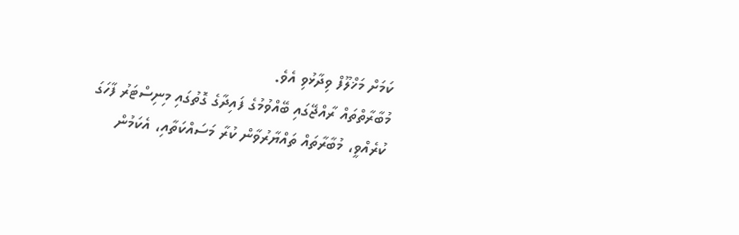ކަމަށް މަޚްލޫފް ވިދާޅުވި އެވެ.
މުބާރާތްތައް ރާއްޖޭގައި ބޭއްވުމުގެ ފައިދާގެ ގޮތުގައި މިނިސްޓަރު ފާހަގަ ކުރެއްވީ، މުބާރާތައް ތައްޔާރުވާން ކުރާ މަސައްކަތާއި، އެކަމުން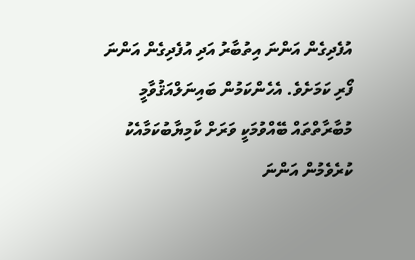އުފެދިގެން އަންނަ އިތުބާރު އަދި އުފެދިގެން އަންނަ ފޯރި ކަމަށެވެ. އެހެންކަމުން ބައިނަލްއަޤުވާމީ މުބާރާތްތައް ބޭއްވުމަކީ ވަރަށް ކާމިޔާބުކަމާއެކު ކުރެވެމުން އަންނަ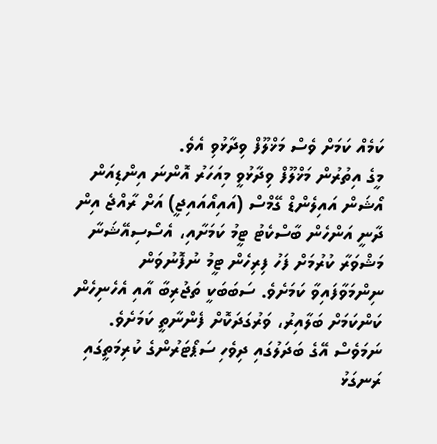ކަމެއް ކަމަށް ވެސް މަޚްލޫފް ވިދާޅުވި އެވެ.
މީގެ އިތުރުން މަޚްލޫފް ވިދާޅުވީ މިއަހަރު އޮންނަ އިންޑިއަން އޯޝަން އައިލެންޑް ގޭމްސް (އައިއޯއައިޖީ) އަށް ރާއްޖެ އިން ދާނީ އަންހެން ބާސްކެޓު ޓީމު ކަމަށާއި، އެސޯސިއޭޝަނާ މަޝްވަރާ ކުރުމަށް ފަހު ފިރިހެން ޓީމު ނުފޮނުވަން ނިންމަވާފައިވާ ކަމަށެވެ. ސަބަބަކީ ތަޖުރިބާ އާއި އެހެނިހެން ކަންކަމަށް ބަލާއިރު، ވަރުގަދަކޮށް ފެންނާތީ ކަމަށެވެ. ނަމަވެސް އޭގެ ބަދަލުގައި ދިވެހި ސަޕޯޓަރުންގެ ކުރިމަތީގައި ރަނގަޅު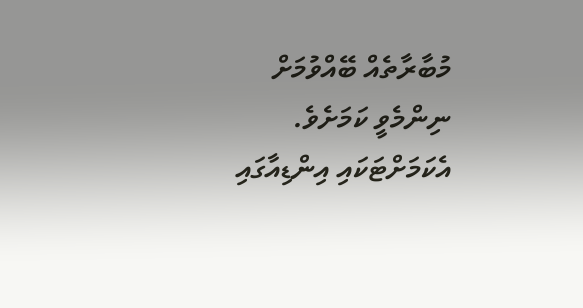މުބާރާތެއް ބޭއްވުމަށް ނިންމެވީ ކަމަށެވެ. އެކަމަށްޓަކައި އިންޑިއާގައި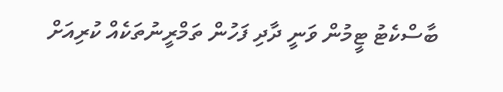ބާސްކެޓު ޓީމުން ވަނީ ދާދި ފަހުން ތަމްރީނުތަކެއް ކުރިއަށް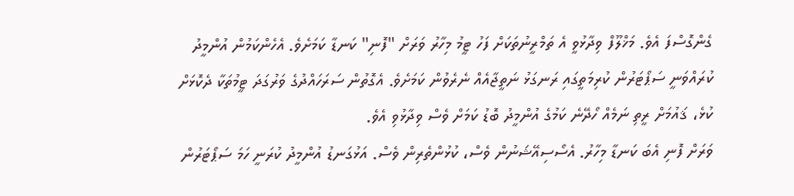ގެންގޮސްފަ އެވެ. މަޚްލޫފް ވިދާޅުވީ އެ ތަމްރީނުތަކަށް ފަހު ޓީމު މިހާރު ވަރަށް "ފޮނި" ކަނޑާ ކަމަށެވެ. އެހެންކަމުން އުންމީދު ކުރައްވަނީ ސަޕޯޓަރުން ކުރިމަތީގައި ރަނގަޅު ނަތީޖާއެއް ނެރެވުން ކަމަށެވެ. އެގޮތުން ސަރަހައްދުގެ ވަރުގަދަ ޓީމުތަކާ ދެކޮޅަށް ކުޅެ، ޤައުމަށް ރީތި ނަމެއް ހޯދޭނެ ކަމުގެ އުންމީދު ބޮޑު ކަމަށް ވެސް ވިދާޅުވި އެވެ.
ވަރަށް ފޮނި އެބަ ކަނޑާ މިހާރު. އެސޯސިއޭޝަނުން ވެސް، ކުޅުންތެރިން ވެސް. އަޅުގަނޑު އުންމީދު ކުރަނީ ހަމަ ސަޕޯޓަރުން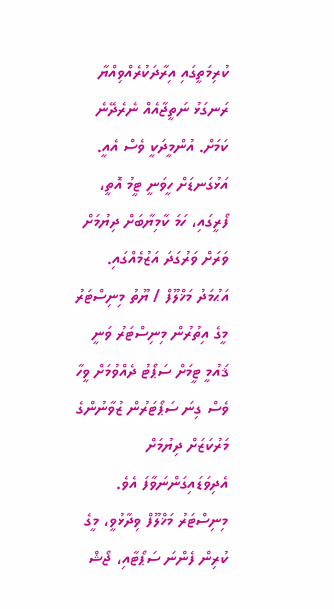ކުރިމަތީގައި އިރާދަކުރެއްވިއްޔާ ރަނގަޅު ނަތީޖާއެއް ނެރެދޭނެ ކަމަށް. އުންމީދަކީ ވެސް އެއީ. އަޅުގަނޑަށް ހީވަނީ ޓީމު އޮތީ، ފޯރީގައި، ހަމަ ކާމިޔާބަށް ދިޔުމަށް ވަރަށް ވަރުގަދަ އަޒުމެއްގައި.
އަޙުމަދު މަޚްލޫފް / ޔޫތު މިނިސްޓަރު
މީގެ އިތުރުން މިނިސްޓަރު ވަނީ ޤައުމީ ޓީމަށް ސަޕޯޓު ދެއްވުމަށް ވީހާ ވެސް ގިނަ ސަޕޯޓަރުން ޒުވާނުންގެ މަރުކަޒަށް ދިޔުމަށް އެދިވަޑައިގަންނަވާފަ އެވެ. މިނިސްޓަރު މަޚްލޫފް ވިދާޅުވީ، މީގެ ކުރިން ފެންނަ ސަޕޯޓާއި، ޖޯޝް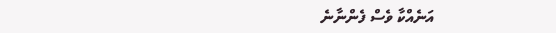އަނެއްކާ ވެސް ފެންނާނެ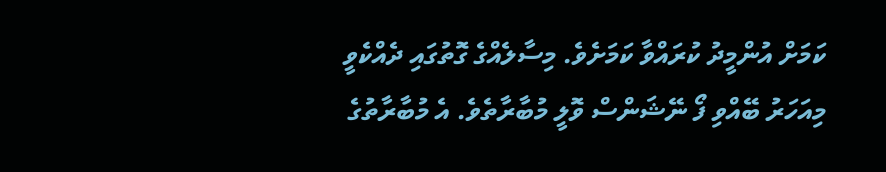ކަމަށް އުންމީދު ކުރައްވާ ކަމަށެވެ. މިސާލެއްގެ ގޮތުގައި ދެއްކެވީ މިއަހަރު ބޭއްވި ފޯ ނޭޝަންސް ވޮލީ މުބާރާތެވެ. އެ މުބާރާތުގެ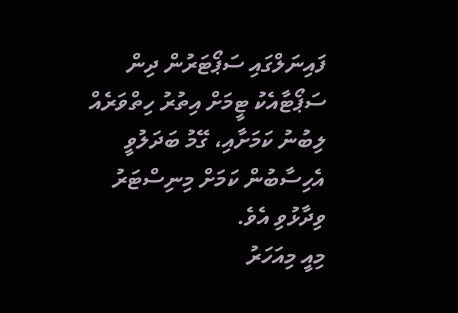ފައިނަލްގައި ސަޕޯޓަރުން ދިން ސަޕޯޓާއެކު ޓީމަށް އިތުރު ހިތްވަރެއް ލިބުނު ކަމަށާއި، ގޭމު ބަދަލުވީ އެހިސާބުން ކަމަށް މިނިސްޓަރު ވިދާޅުވި އެވެ.
މިއީ މިއަހަރު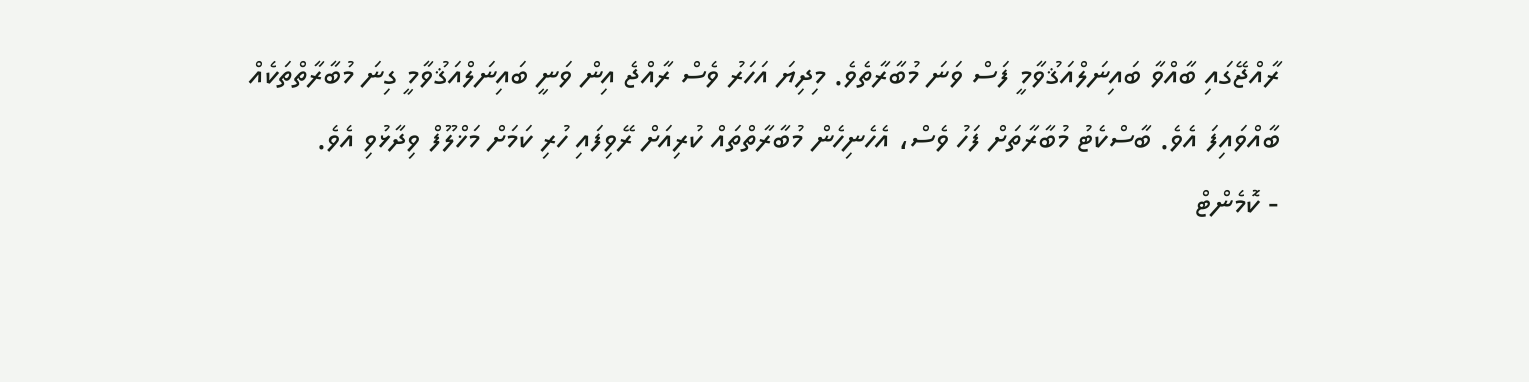ރާއްޖޭގައި ބާއްވާ ބައިނަލްއަޤުވާމީ ފަސް ވަނަ މުބާރާތެވެ. މިދިޔަ އަހަރު ވެސް ރާއްޖެ އިން ވަނީ ބައިނަލްއަޤުވާމީ ގިނަ މުބާރާތްތަކެއް ބާއްވައިފަ އެވެ. ބާސްކެޓު މުބާރާތަށް ފަހު ވެސް، އެހެނިހެން މުބާރާތްތައް ކުރިއަށް ރޭވިފައި ހުރި ކަމަށް މަޚްލޫފް ވިދާޅުވި އެވެ.
- ކޮމެންޓް